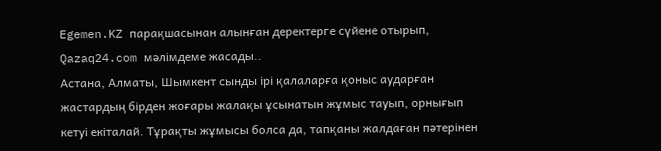Egemen.KZ парақшасынан алынған деректерге сүйене отырып, Qazaq24.com мәлімдеме жасады..
Астана, Алматы, Шымкент сынды ірі қалаларға қоныс аударған жастардың бірден жоғары жалақы ұсынатын жұмыс тауып, орнығып кетуі екіталай. Тұрақты жұмысы болса да, тапқаны жалдаған пәтерінен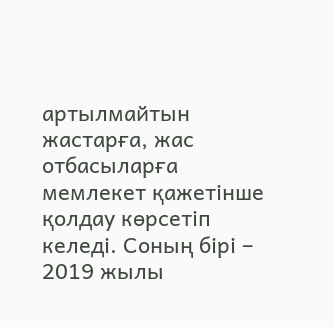артылмайтын жастарға, жас отбасыларға мемлекет қажетінше қолдау көрсетіп келеді. Соның бірі – 2019 жылы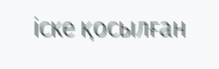іске қосылған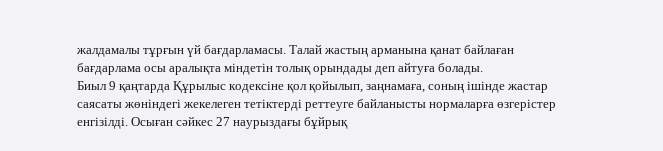жалдамалы тұрғын үй бағдарламасы. Талай жастың арманына қанат байлаған бағдарлама осы аралықта міндетін толық орындады деп айтуға болады.
Биыл 9 қаңтарда Құрылыс кодексіне қол қойылып, заңнамаға, соның ішінде жастар саясаты жөніндегі жекелеген тетіктерді реттеуге байланысты нормаларға өзгерістер енгізілді. Осыған сәйкес 27 наурыздағы бұйрық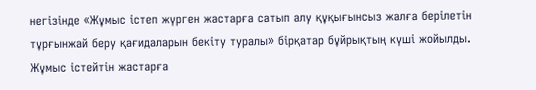негізінде «Жұмыс істеп жүрген жастарға сатып алу құқығынсыз жалға берілетін тұрғынжай беру қағидаларын бекіту туралы» бірқатар бұйрықтың күші жойылды. Жұмыс істейтін жастарға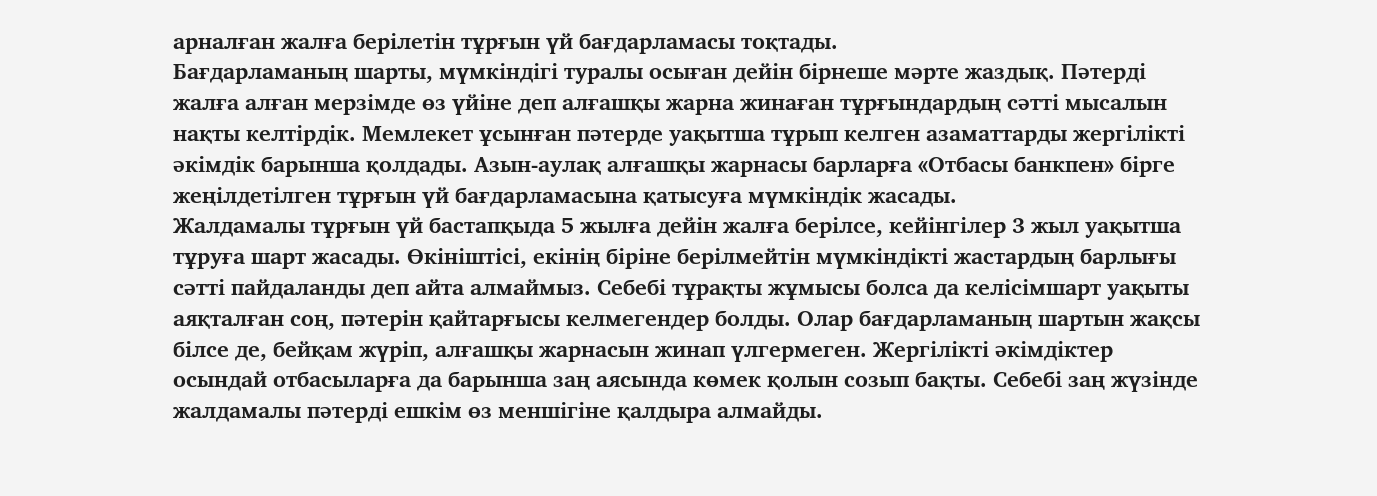арналған жалға берілетін тұрғын үй бағдарламасы тоқтады.
Бағдарламаның шарты, мүмкіндігі туралы осыған дейін бірнеше мәрте жаздық. Пәтерді жалға алған мерзімде өз үйіне деп алғашқы жарна жинаған тұрғындардың сәтті мысалын нақты келтірдік. Мемлекет ұсынған пәтерде уақытша тұрып келген азаматтарды жергілікті әкімдік барынша қолдады. Азын-аулақ алғашқы жарнасы барларға «Отбасы банкпен» бірге жеңілдетілген тұрғын үй бағдарламасына қатысуға мүмкіндік жасады.
Жалдамалы тұрғын үй бастапқыда 5 жылға дейін жалға берілсе, кейінгілер 3 жыл уақытша тұруға шарт жасады. Өкініштісі, екінің біріне берілмейтін мүмкіндікті жастардың барлығы сәтті пайдаланды деп айта алмаймыз. Себебі тұрақты жұмысы болса да келісімшарт уақыты аяқталған соң, пәтерін қайтарғысы келмегендер болды. Олар бағдарламаның шартын жақсы білсе де, бейқам жүріп, алғашқы жарнасын жинап үлгермеген. Жергілікті әкімдіктер осындай отбасыларға да барынша заң аясында көмек қолын созып бақты. Себебі заң жүзінде жалдамалы пәтерді ешкім өз меншігіне қалдыра алмайды.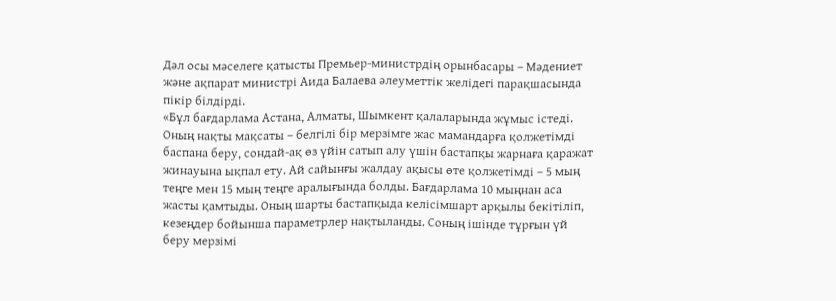Дәл осы мәселеге қатысты Премьер-министрдің орынбасары – Мәдениет және ақпарат министрі Аида Балаева әлеуметтік желідегі парақшасында пікір білдірді.
«Бұл бағдарлама Астана, Алматы, Шымкент қалаларында жұмыс істеді. Оның нақты мақсаты – белгілі бір мерзімге жас мамандарға қолжетімді баспана беру, сондай-ақ өз үйін сатып алу үшін бастапқы жарнаға қаражат жинауына ықпал ету. Ай сайынғы жалдау ақысы өте қолжетімді – 5 мың теңге мен 15 мың теңге аралығында болды. Бағдарлама 10 мыңнан аса жасты қамтыды. Оның шарты бастапқыда келісімшарт арқылы бекітіліп, кезеңдер бойынша параметрлер нақтыланды. Соның ішінде тұрғын үй беру мерзімі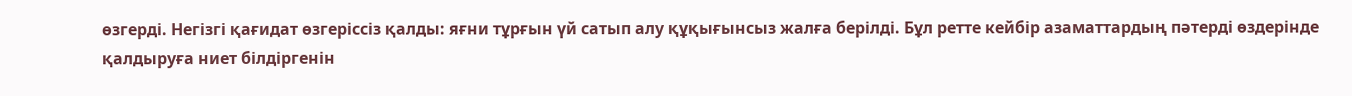өзгерді. Негізгі қағидат өзгеріссіз қалды: яғни тұрғын үй сатып алу құқығынсыз жалға берілді. Бұл ретте кейбір азаматтардың пәтерді өздерінде қалдыруға ниет білдіргенін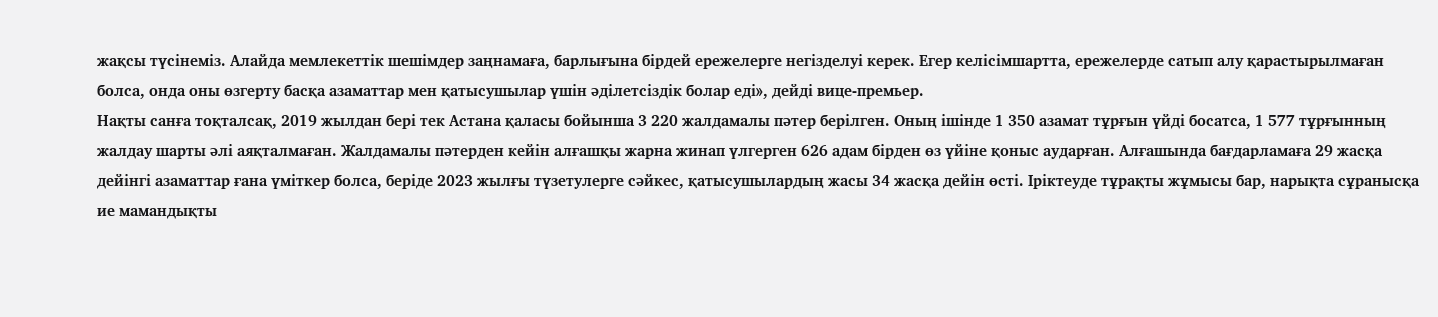жақсы түсінеміз. Алайда мемлекеттік шешімдер заңнамаға, барлығына бірдей ережелерге негізделуі керек. Егер келісімшартта, ережелерде сатып алу қарастырылмаған болса, онда оны өзгерту басқа азаматтар мен қатысушылар үшін әділетсіздік болар еді», дейді вице-премьер.
Нақты санға тоқталсақ, 2019 жылдан бері тек Астана қаласы бойынша 3 220 жалдамалы пәтер берілген. Оның ішінде 1 350 азамат тұрғын үйді босатса, 1 577 тұрғынның жалдау шарты әлі аяқталмаған. Жалдамалы пәтерден кейін алғашқы жарна жинап үлгерген 626 адам бірден өз үйіне қоныс аударған. Алғашында бағдарламаға 29 жасқа дейінгі азаматтар ғана үміткер болса, беріде 2023 жылғы түзетулерге сәйкес, қатысушылардың жасы 34 жасқа дейін өсті. Іріктеуде тұрақты жұмысы бар, нарықта сұранысқа ие мамандықты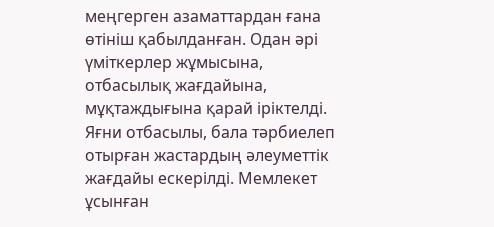меңгерген азаматтардан ғана өтініш қабылданған. Одан әрі үміткерлер жұмысына, отбасылық жағдайына, мұқтаждығына қарай іріктелді. Яғни отбасылы, бала тәрбиелеп отырған жастардың әлеуметтік жағдайы ескерілді. Мемлекет ұсынған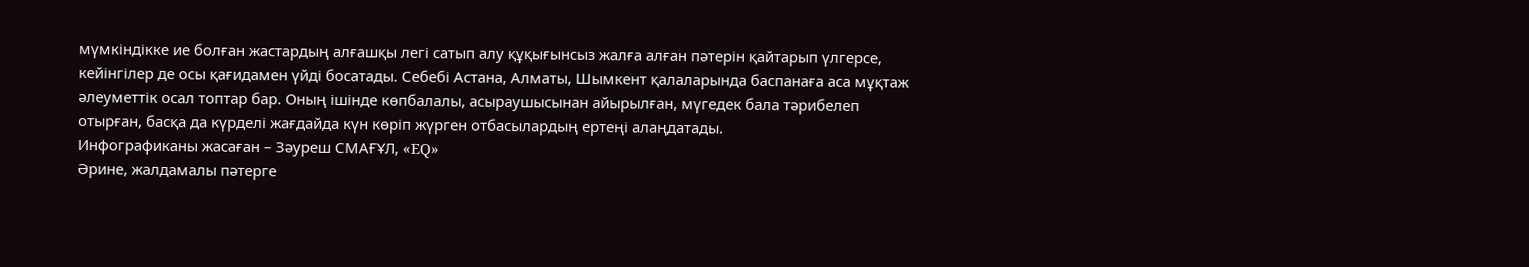мүмкіндікке ие болған жастардың алғашқы легі сатып алу құқығынсыз жалға алған пәтерін қайтарып үлгерсе, кейінгілер де осы қағидамен үйді босатады. Себебі Астана, Алматы, Шымкент қалаларында баспанаға аса мұқтаж әлеуметтік осал топтар бар. Оның ішінде көпбалалы, асыраушысынан айырылған, мүгедек бала тәрибелеп отырған, басқа да күрделі жағдайда күн көріп жүрген отбасылардың ертеңі алаңдатады.
Инфографиканы жасаған – Зәуреш СМАҒҰЛ, «EQ»
Әрине, жалдамалы пәтерге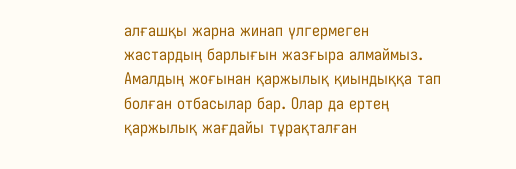алғашқы жарна жинап үлгермеген жастардың барлығын жазғыра алмаймыз. Амалдың жоғынан қаржылық қиындыққа тап болған отбасылар бар. Олар да ертең қаржылық жағдайы тұрақталған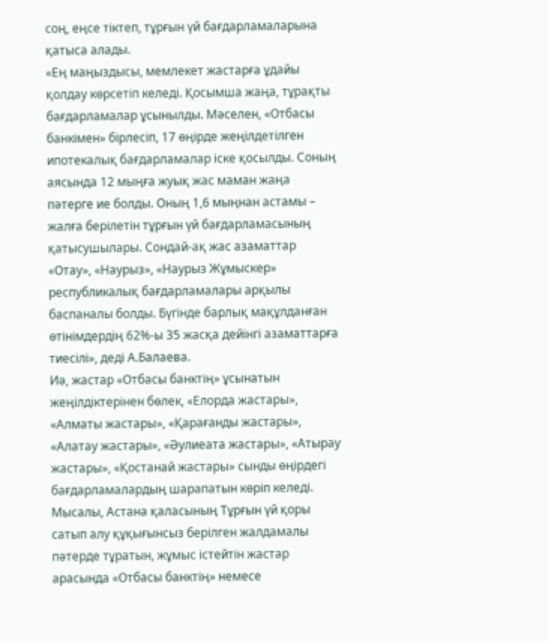соң, еңсе тіктеп, тұрғын үй бағдарламаларына қатыса алады.
«Ең маңыздысы, мемлекет жастарға ұдайы қолдау көрсетіп келеді. Қосымша жаңа, тұрақты бағдарламалар ұсынылды. Мәселен, «Отбасы банкімен» бірлесіп, 17 өңірде жеңілдетілген ипотекалық бағдарламалар іске қосылды. Соның аясында 12 мыңға жуық жас маман жаңа пәтерге ие болды. Оның 1,6 мыңнан астамы – жалға берілетін тұрғын үй бағдарламасының қатысушылары. Сондай-ақ жас азаматтар «Отау», «Наурыз», «Наурыз Жұмыскер» республикалық бағдарламалары арқылы баспаналы болды. Бүгінде барлық мақұлданған өтінімдердің 62%-ы 35 жасқа дейінгі азаматтарға тиесілі», деді А.Балаева.
Иә, жастар «Отбасы банктің» ұсынатын жеңілдіктерінен бөлек, «Елорда жастары», «Алматы жастары», «Қарағанды жастары», «Алатау жастары», «Әулиеата жастары», «Атырау жастары», «Қостанай жастары» сынды өңірдегі бағдарламалардың шарапатын көріп келеді. Мысалы, Астана қаласының Тұрғын үй қоры сатып алу құқығынсыз берілген жалдамалы пәтерде тұратын, жұмыс істейтін жастар арасында «Отбасы банктің» немесе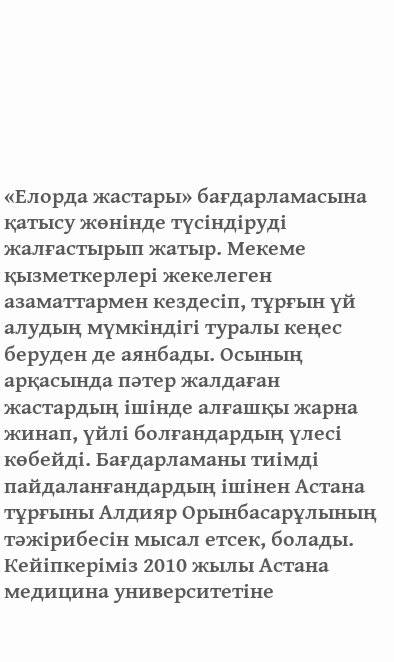«Елорда жастары» бағдарламасына қатысу жөнінде түсіндіруді жалғастырып жатыр. Мекеме қызметкерлері жекелеген азаматтармен кездесіп, тұрғын үй алудың мүмкіндігі туралы кеңес беруден де аянбады. Осының арқасында пәтер жалдаған жастардың ішінде алғашқы жарна жинап, үйлі болғандардың үлесі көбейді. Бағдарламаны тиімді пайдаланғандардың ішінен Астана тұрғыны Алдияр Орынбасарұлының тәжірибесін мысал етсек, болады. Кейіпкеріміз 2010 жылы Астана медицина университетіне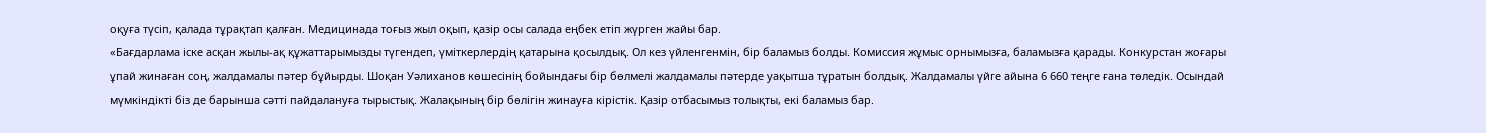оқуға түсіп, қалада тұрақтап қалған. Медицинада тоғыз жыл оқып, қазір осы салада еңбек етіп жүрген жайы бар.
«Бағдарлама іске асқан жылы-ақ құжаттарымызды түгендеп, үміткерлердің қатарына қосылдық. Ол кез үйленгенмін, бір баламыз болды. Комиссия жұмыс орнымызға, баламызға қарады. Конкурстан жоғары ұпай жинаған соң, жалдамалы пәтер бұйырды. Шоқан Уәлиханов көшесінің бойындағы бір бөлмелі жалдамалы пәтерде уақытша тұратын болдық. Жалдамалы үйге айына 6 660 теңге ғана төледік. Осындай мүмкіндікті біз де барынша сәтті пайдалануға тырыстық. Жалақының бір бөлігін жинауға кірістік. Қазір отбасымыз толықты, екі баламыз бар.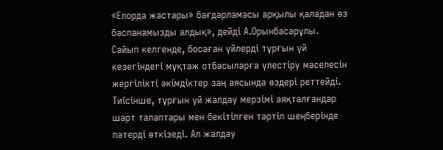«Елорда жастары» бағдарламасы арқылы қаладан өз баспанамызды алдық», дейді А.Орынбасарұлы.
Сайып келгенде, босаған үйлерді тұрғын үй кезегіндегі мұқтаж отбасыларға үлестіру мәселесін жергілікті әкімдіктер заң аясында өздері реттейді. Тиісінше, тұрғын үй жалдау мерзімі аяқталғандар шарт талаптары мен бекітілген тәртіп шеңберінде пәтерді өткізеді. Ал жалдау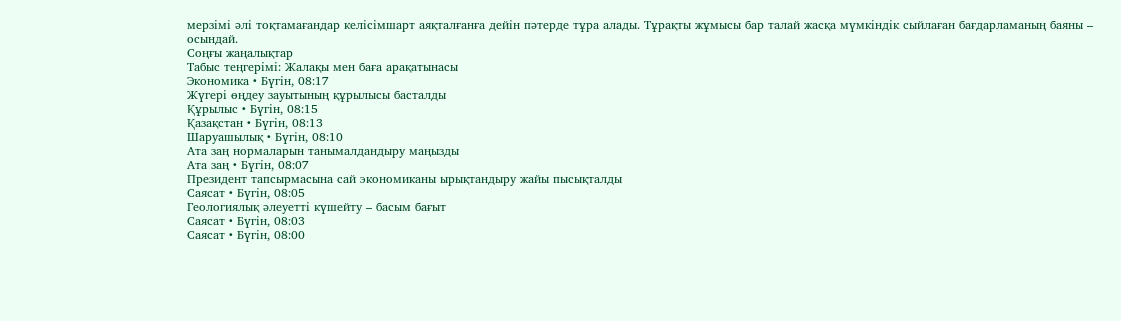мерзімі әлі тоқтамағандар келісімшарт аяқталғанға дейін пәтерде тұра алады. Тұрақты жұмысы бар талай жасқа мүмкіндік сыйлаған бағдарламаның баяны – осындай.
Соңғы жаңалықтар
Табыс теңгерімі: Жалақы мен баға арақатынасы
Экономика • Бүгін, 08:17
Жүгері өңдеу зауытының құрылысы басталды
Құрылыс • Бүгін, 08:15
Қазақстан • Бүгін, 08:13
Шаруашылық • Бүгін, 08:10
Ата заң нормаларын танымалдандыру маңызды
Ата заң • Бүгін, 08:07
Президент тапсырмасына сай экономиканы ырықтандыру жайы пысықталды
Саясат • Бүгін, 08:05
Геологиялық әлеуетті күшейту – басым бағыт
Саясат • Бүгін, 08:03
Саясат • Бүгін, 08:00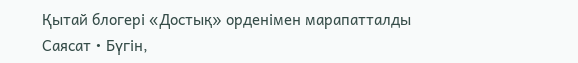Қытай блогері «Достық» орденімен марапатталды
Саясат • Бүгін,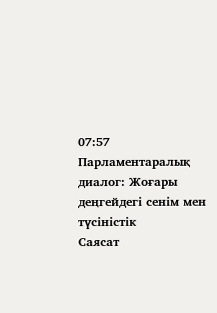07:57
Парламентаралық диалог: Жоғары деңгейдегі сенім мен түсіністік
Саясат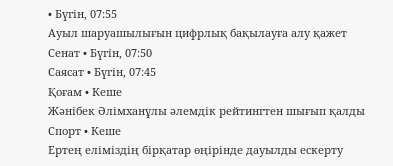• Бүгін, 07:55
Ауыл шаруашылығын цифрлық бақылауға алу қажет
Сенат • Бүгін, 07:50
Саясат • Бүгін, 07:45
Қоғам • Кеше
Жәнібек Әлімханұлы әлемдік рейтингтен шығып қалды
Спорт • Кеше
Ертең еліміздің бірқатар өңірінде дауылды ескерту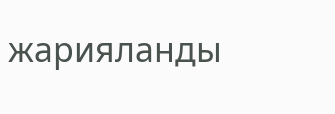жарияланды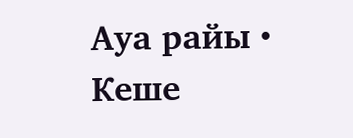Ауа райы • Кеше